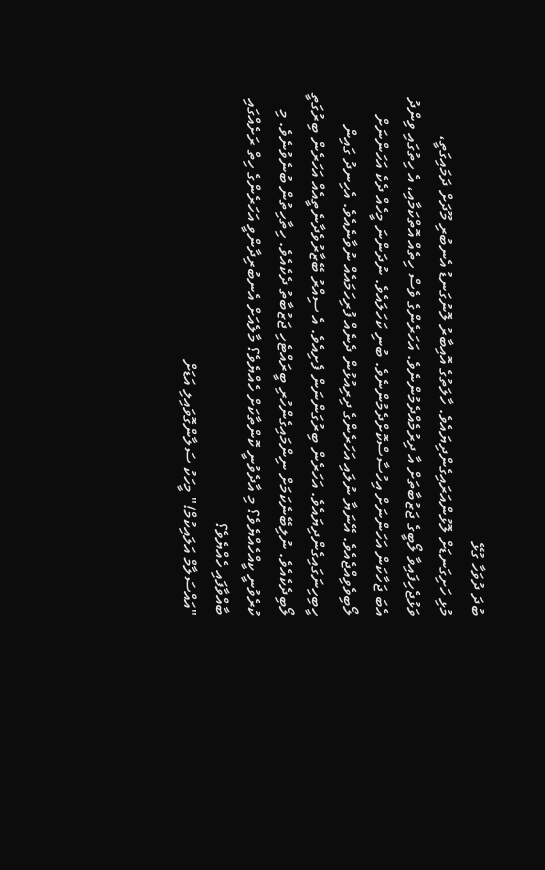ބުދަ ދުވަހާ ގުޅޭ
މުޅި ހަށިގަނޑަށް ލޮޅުންއަރައިގެންދިޔައެވެ. ހާލަތުގެ އޮއިބާރު ލޮނުގަނޑު އެނބުރި މޫދަށް ދަމައިގަތީ، ވަޅުޖެހިފައިވާ ލޯބީގެ ޖަޒުބާތަށް އާ ދިރުމެއްދެމުންނެވެ. އަހަރެންގެ ވެސް ހިތެއް އޮތްކަމާއި، އެ ހިތުގައި ވިންދު އެބަ ޖަހާކަން އަހަންނަށް އިހުސާސްކޮށްދެމުންނެވެ. ބުނި ކަހަލައެވެ. ނުދަންނަ މީހެއް ދެކެ އަހަންނަށް ލޯބިވެވިއްޖެއެވެ. އޭނަޔާ ނުލައި އަހަރެންގެ ދިރިއުޅުން ދެނެއް ފުރިހަމައެއް ނުވާނެއެވެ. އެހިނދު ގައިން ހީބިހިނަގައިގެންދިޔައެވެ. އަހަރެން ބިރުގަންނަން ފެށިއެވެ. އެ ސިއްރު ބޭޒާރުވެދާނެތީއެއް އަހަރެން ބިރުގަތީ ލޯބިދެކެއެވެ. ނުލިބޭނެކަމަށް ނިންމައިގެންހުރި ބީރައްޓެހި ޖަޒުބާތު ދެކެއެވެ. ހިތާހިތުން ބުނެވުނެވެ. މި ކުރެވުނީ ކީއްހެއްޔެވެ؟ މި އާދެވުނީ ކޮންތާކަށް ހެއްޔެވެ؟ މާލެއަށް އެނބުރިދާންވީ އަހަރެންގެ ހިތް ރަށެއްގައި ބާއްވާފައި ހެއްޔެވެ؟
"އައްސަލާމް އަލައިކުމް!" މީހަކު ސަލާންގޮވައިލި އަޑަށް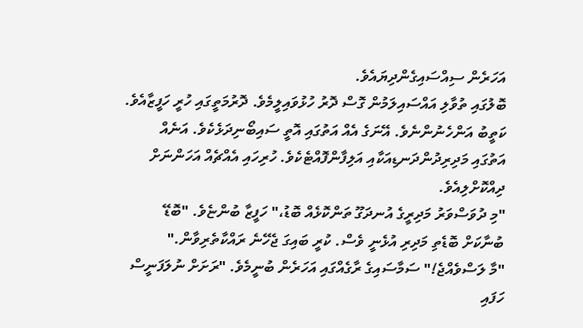އަހަރެން ސިއްސައިގެންދިޔައެވެ.
ބޮލުގައި ތުވާލި އައްސައިލަމުން ގޮސް ދޮރު ހުޅުވައިލީމެވެ. ދޮރުމަތީގައި ހުރީ ހަފީޒާއެވެ. ކަތީބު އަންހެނުންނެވެ. އޭނަގެ އެއް އަތުގައި އޮތީ ސައިބޯނިދަޅެކެވެ. އަނެއް އަތުގައި މަދިރިދުންދަނޑިއަކާއި އަލިފާންފޮއްޓެކެވެ. ހުރިހައި އެއްޗެއް އަހަންނަށް ދިއްކޮށްލިއެވެ.
"މި ދުވަސްވަރު މަދިރީގެ އުނދަގޫ ތަންކޮޅެއް ބޮޑު،" ހަފީޒާ ބުންޏެވެ. "ބޮޑޭ ބުނާކަށް ބޮޑެތި މަދިރި އުޅެނީ ވެސް. ކުރީ ބައިގަ ޖެހޭނެ ރައްކާތެރިވާން."
"މާ ލަސްވެއްޖެ!" ސަމާސައިގެ ރާގެއްގައި އަހަރެން ބުނީމެވެ. "ރަށަށް ނުލަފަނީސް ހަފައި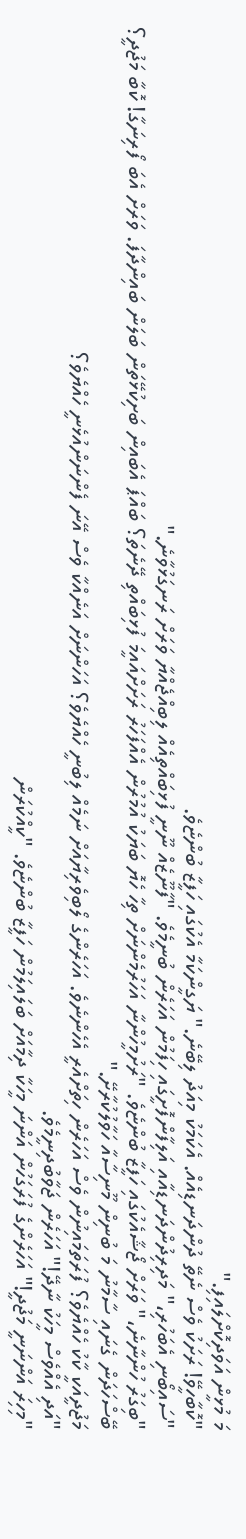މަ މުޅީން އަވަދިކޮށްލައިފި."
"ކޮބާހީވޭ! ރަށަކު ވެސް ނެތޭ ދުންދަނޑިއެއް. އެކަމަކު މިއަދު ލިބޭނެ." ޔަގީންކަމާ އެކުގައި ހަފީޒާ ބުންޏެވެ.
"ސައިބޯނި އެބަހުރި،" މަދިރިދުންދަނޑިއާއި އަލިފާންފޮށީގައި ހިފަމުން އަހަރެން ބުނީމެވެ. "ފާނޫޒެއް ނޫނީ ފުޅިބައްތިއެއް ލިބިއްޖެއްޔާ ވަރަށް ރަނގަޅުވާނެ."
"ބިގަރު ހުންނާނެ،" ވަރަށް ޖޯޝާއެކުގައި ހަފީޒާ ބުންޏެވެ. "ރަށުމީހުންނާ އަހަރުމެންނަށް ތިހާ ހެޔޮ ބަޔަކު އުމުރުން އެއްފަހަރު ރަށަށްއައީމަ ފުޅިބައްތި ދޭނެތަ؟ ބައްޕަ އެބައިން ބަށިކުޅޭތަން ބަލަން ބައިންދާފަ. ވަރަށް އެބަ ފޯރިނަގާ! ކޮބާ މަޖުދީ؟ ބޭސްހަދަން ގެނައި ސާމާނު މަ ބުނިން މޫނިސާއާ ހަވާލުކުރާށޭ."
މަޖުދީއަކީ ކާކު ހެއްޔެވެ؟ ފުރަތަމައިނުން ވެސް އަހަރެން ހިތަށްއެރީ އެހެންނެވެ. އަހަރެންގެ ލޯބިވެރިޔާއަށް ނަމެއް ލިބުނީ ހެއްޔެވެ؟ އަހަންނަށް އަނެއްކާ ވެސް އޭނަ ފެންނަންއުޅެނީ ހެއްޔެވެ؟
"އަދި އެއްވެސް މީހަކު ނާދޭ!" އަހަރެން ޖަވާބުދިނީމެވެ.
"މިހިރަ އަންނަނީ މަޖުދީ!" އަހަރެންގެ ފުރަގަހުން އަންނަ މީހަކާ ދިމާއަށް ބަލައިލަމުން ހަފީޒާ ބުންޏެވެ. "ކީއްކުރަން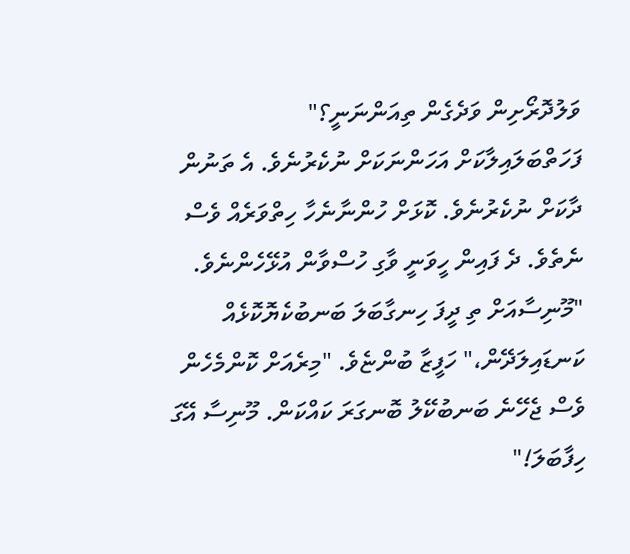ވަލުދޮރޯށިން ވަދެގެން ތިއަންނަނީ؟"
ފަހަތްބަލައިލާކަށް އަހަންނަކަށް ނުކެރުނެވެ. އެ ތަނުން ދާކަށް ނުކެރުނެވެ. ކޮޅަށް ހުންނާނެހާ ހިތްވަރެއް ވެސް ނެތެވެ. ދެ ފައިން ހީވަނީ ވާގި ހުސްވާން އުޅޭހެންނެވެ.
"މޫނިސާއަށް ތި ދީފަ ހިނގާބަލަ ބަނބުކެޔޮކޮޅެއް ކަނޑައިލަދޭން،" ހަފީޒާ ބުންޏެވެ. "މިރެއަށް ކޮންމެހެން ވެސް ޖެހޭނެ ބަނބުކޭލު ބޮނގަރަ ކައްކަން. މޫނިސާ އޭގަ ހިފާބަލަ!"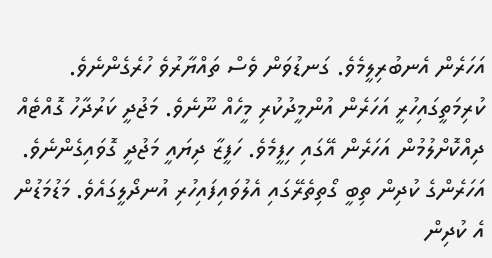އަހަރެން އެނބުރިލީމެވެ. ގަނޑުވަން ވެސް ތައްޔާރުވެ ހުރެގެންނެވެ. ކުރިމަތީގައިހުރީ އަހަރެން އުންމީދުކުރި މީހެއް ނޫނެވެ. މަޖުދީ ކަރުދާހު ގޮއްޓެއް ދިއްކޮށްލުމުން އަހަރެން އޭގައި ހިފީމެވެ. ހަފީޒާ ދިޔައީ މަޖުދީ ގޮވައިގެންނެވެ. އަހަރެންގެ ކުދިން ތިބީ ގޯތިތެރޭގައި އެލުވައިފައިހުރި އުނދޯލީގައެވެ. މަޑުމަޑުން އެ ކުދިން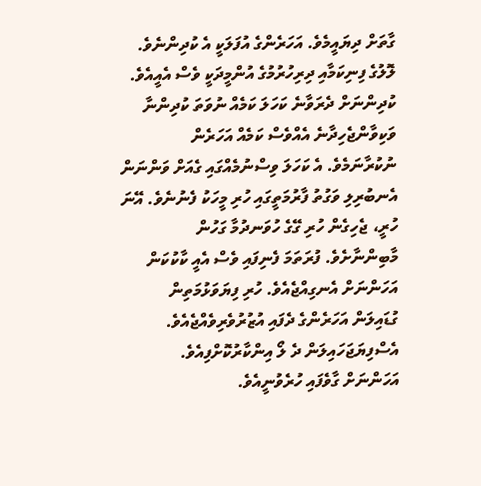ގާތަށް ދިޔައީމެވެ. އަހަރެންގެ އުފަލަކީ އެ ކުދިންނެވެ. ލޮލުގެ ފިނިކަމާއި ދިރިހުރުމުގެ އުންމީދަކީ ވެސް އެއީއެވެ. ކުދިންނަށް ދެރަވާނެ ކަހަލަ ކަމެއް ނުވަތަ ކުދިންނާ ވަކިވާންޖެހިދާނެ އެއްވެސް ކަމެއް އަހަރެން ނުކުރާނަމެވެ. އެ ކަހަލަ ވިސްނުމެއްގައި ގެއަށް ވަންނަން އެނބުރިލި ވަގުތު ފާރުމަތީގައި ހުރި މީހަކު ފެނުނެވެ. އޭނަ ހުރީ، ޖެހިގެން ހުރި ގޭގެ ހުވަނދުމާ ގަހުން މާބިންނާށެވެ. ފުރަތަމަ ފެނިފައި ވެސް އެއީ ކާކުކަން އަހަންނަށް އެނގިއްޖެއެވެ. ހުރި ފިޔަވަޅުމަތިން ގުޑައިލަން އަހަރެންގެ ދެފައި އުޒުރުވެރިވެއްޖެއެވެ. އެސްފިޔަޖަހައިލަން ދެ ލޯ އިންކާރުކޮށްފިއެވެ. އަހަންނަށް ގާވެފައި ހުރެވުނީއެވެ.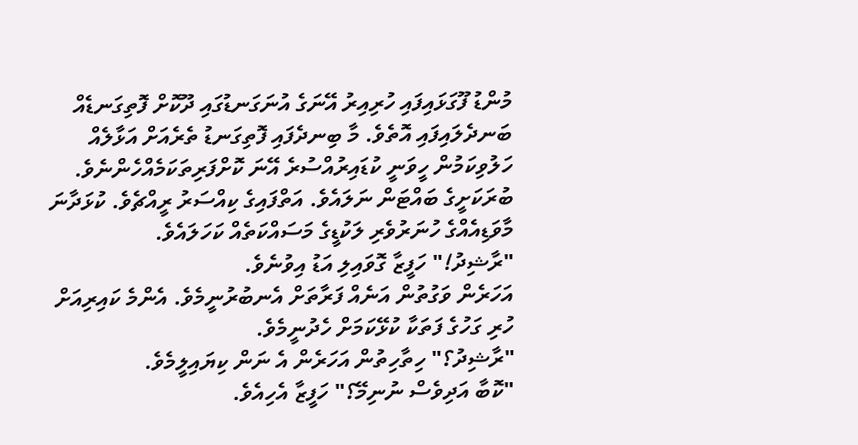މުންޑު ފޫގަޅައިފައި ހުރިއިރު އޭނަގެ އުނަގަނޑުގައި ދޫކޮށް ފޮތިގަނޑެއް ބަނދެލައިފައި އޮތެވެ. މާ ބިނދެފައި ފޮތިގަނޑު ތެރެއަށް އަޅާލެއް ހަލުވިކަމުން ހީވަނީ ކުޑައިރުއްސުރެ އޭނަ ކޮށްފަރިތަކަމެއްހެންނެވެ. ބުރަކަށީގެ ބައްޓަން ނަލައެވެ. އަތްފައިގެ ކިއްސަރު ރީއްޗެވެ. ކުޅަދާނަ މާވަޑިއެއްގެ ހުނަރުވެރި ލަކުޑީގެ މަސައްކަތެއް ކަހަލައެވެ.
"ރާޝިދު!" ހަފީޒާ ގޮވައިލި އަޑު އިވުނެވެ.
އަހަރެން ވަގުތުން އަނެއް ފަރާތަށް އެނބުރުނީމެވެ. އެންމެ ކައިރިއަށް ހުރި ގަހުގެ ފަތަކާ ކުޅޭކަމަށް ހެދުނީމެވެ.
"ރާޝިދު؟" ހިތާހިތުން އަހަރެން އެ ނަން ކިޔައިލީމެވެ.
"ކޮބާ އަދިވެސް ނުނިމޭ؟" ހަފީޒާ އެހިއެވެ.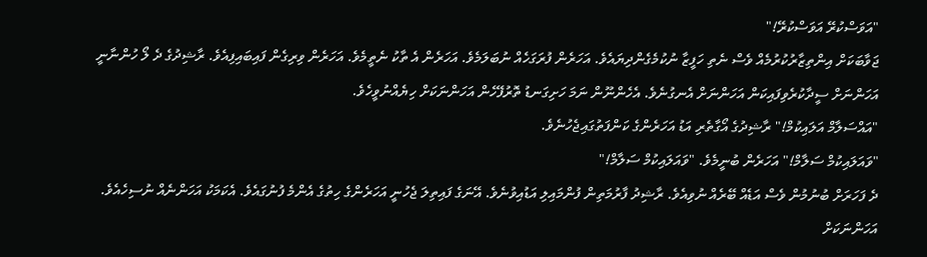"އަވަސްކުރޭ އަވަސްކުރޭ!"
ޖަވާބަކަށް އިންތިޒާރުކުރުމެއް ވެސް ނެތި ހަފީޒާ ނުކުމެގެންދިޔައެވެ. އަހަރެން ފުރަގަހެއް ނުބަލަމެވެ. އަހަރެން އެ ތާކު ނެތީމެވެ. އަހަރެން ވިރިގެން ފައިބައިފިއެވެ. ރާޝިދުގެ ދެ ލޯ ހުންނާނީ އަހަންނަށް ސީދާކުރެވިފައިކަން އަހަންނަށް އެނގުނެވެ. އެހެންނޫން ނަމަ ހަށިގަނޑު ތޮރުފޭހެން އަހަންނަކަށް ހިޔެއްނުވީހެވެ.
"އައްސަލާމް އަލައިކުމް!" ރާޝިދުގެ އޯގާތެރި އަޑު އަހަރެންގެ ކަންފަތުގައިޖެހުނެވެ.
"ވައަލައިކުމް ސަލާމް!" އަހަރެން ބުނީމެވެ. "ވައަލައިކުމް ސަލާމް!"
ދެ ފަހަރަށް ބުނުމުން ވެސް އަޑެއް ބޭރެއް ނުވިއެވެ. ރާޝިދު ފާރުމަތިން ފުންމައިލި އަޑުއިވުނެވެ. އޭނަގެ ފައިތިލަ ޖެހުނީ އަހަރެންގެ ހިތުގެ އެންމެ ފުނުގައެވެ. އެކަމަކު އަހަންނެއް ނުސިހެއެވެ. އަހަންނަކަށް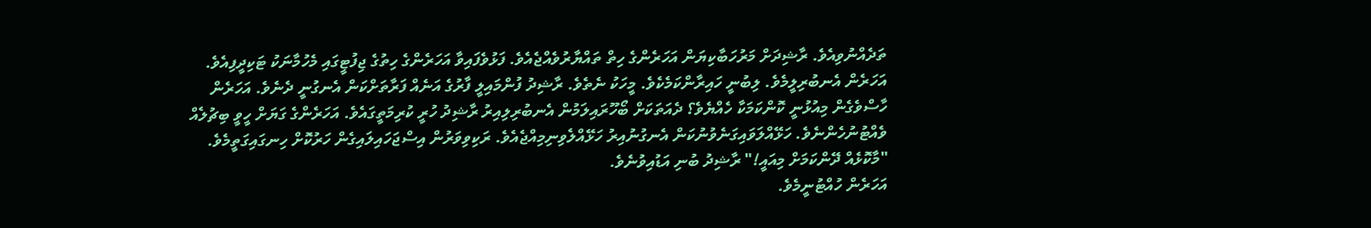ތަދެއްނުވިއެވެ. ރާޝިދަށް މަރުހަބާކިޔަން އަހަރެންގެ ހިތް ތައްޔާރުވެއްޖެއެވެ. ފަޅުވެފައިވާ އަހަރެންގެ ހިތުގެ ޖިފުޓީގައި މެހުމާނަކު ޓަކިދީފިއެވެ. އަހަރެން އެނބުރިލީމެވެ. ލިބުނީ ހައިރާންކަމެކެވެ. މީހަކު ނެތެވެ. ރާޝިދު ފުންމައިލީ ފާރުގެ އަނެއް ފަރާތަށްކަން އެނގުނީ ދެނެވެ. އަހަރެން ހާސްވެގެން މިއުޅުނީ ކޮންކަމަކާ ހެއްޔެވެ؟ ދެއަތަކަށް ބޯހޫރައިލަމުން އެނބުރިލިއިރު ރާޝިދު ހުރީ ކުރިމަތީގައެވެ. އަހަރެންގެ ގަޔަށް ހީވީ ބިޗުލެއް ވެއްޓުނުހެންނެވެ. ހަޅޭއްލަވައިގަނެވުނުކަން އެނގުނުއިރު ހަޅޭއްލެވިނިމިއްޖެއެވެ. ރަކިވިވަރުން އިސްޖަހައިލައިގެން ހަރުކޮށް ހިނގައިގަތީމެވެ.
"މާކޮޅެއް ދޭންކަމަށް މިއައީ!" ރާޝިދު ބުނި އަޑުއިވުނެވެ.
އަހަރެން ހުއްޓުނީމެވެ.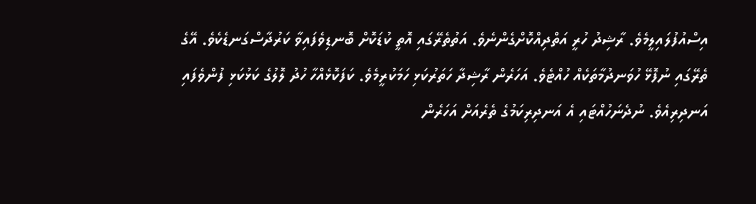އިސްއުފުލައިލީމެވެ. ރާޝިދު ހުރީ އަތްދިއްކޮށްގެންނެވެ. އަތުތެރޭގައި އޮތީ ކުޑަކޮށް ބޮނޑިވެފައިވާ ކަރުދާސްގަނޑެކެވެ. އޭގެ ތެރޭގައި ނުފޮޅޭ ހުވަނދުމާތަކެއް ހުއްޓެވެ. އަހަރެން ރާޝިދާ ހަތަރުކަޅި ހަމަކުރީމެވެ. ކަފަކޮޅެއްހާ ހުދު ލޮލުގެ ކަޅުކަޅި ފުންވެފައި އަނދިރިއެވެ. ނުދެނަހުއްޓައި އެ އަނދިރިކަމުގެ ތެރެއަށް އަހަރެން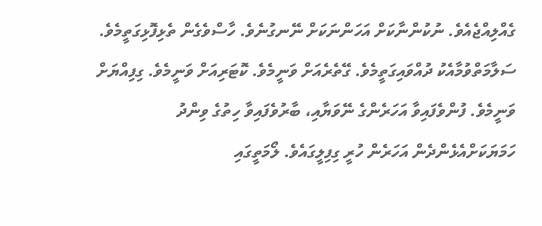ގެއްލިއްޖެއެވެ. ނުކުންނާކަށް އަހަންނަކަށް ނޭނގުނެވެ. ހާސްވެގެން ތެޅިފޮޅިގަތީމެވެ. ސަލާމަތްވުމާއެކު ދުއްވައިގަތީމެވެ. ގޭތެރެއަށް ވަނީމެވެ. ކޮޓަރިއަށް ވަނީމެވެ. ގިފިއްޔަށް ވަނީމެވެ. ފުންވެފައިވާ އަހަރެންގެ ނޭވަޔާއި، ބާރުވެފައިވާ ހިތުގެ ވިންދު ހަމަޔަކަށްއެޅެންދެން އަހަރެން ހުރީ ގިފިލީގައެވެ. ލޯމަތީގައި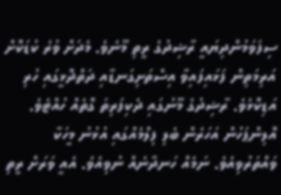ސިފަވަމުންދިޔައީ ރާޝިދުގެ ރީތި މޫނެވެ. މެދަށް ވުރެ ކުޑަކޮށް އަރިމަތިން ފަޅައިފައިވާ އިސްތަށިގަނޑާއި ދަތްދޮޅީގައި ހުރި އަޑިކޮޅެވެ. ރާޝިދުގެ މޫނުގައި ދެކިފަރިތަ ގޮތެއް ހުއްޓެވެ. އޮލިންޕަހުން އަހަރެން ބެލި ފިލްމެއްގައި އުޅުނު މީހަކާ ވައްތަރުވިއެވެ. ނަމެއް ހަނދާނެއް ނުވިއެވެ. އެއީ ވަރަށް ރީތި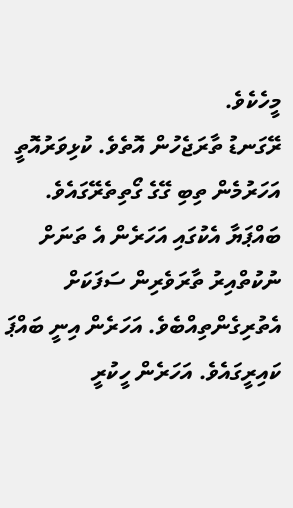މީހެކެވެ.
ރޭގަނޑު ތާރަޖެހުން އޮތެވެ. ކުޅިވަރުއޮތީ އަހަރުމެން ތިބި ގޭގެ ގޯތިތެރޭގައެވެ. ބައްޕަޔާ އެކުގައި އަހަރެން އެ ތަނަށް ނުކުތްއިރު ތާރަވެރިން ސަފަކަށް އެތުރިގެންތިއްބެވެ. އަހަރެން އިނީ ބައްޕަ ކައިރީގައެވެ. އަހަރެން ހީކުރީ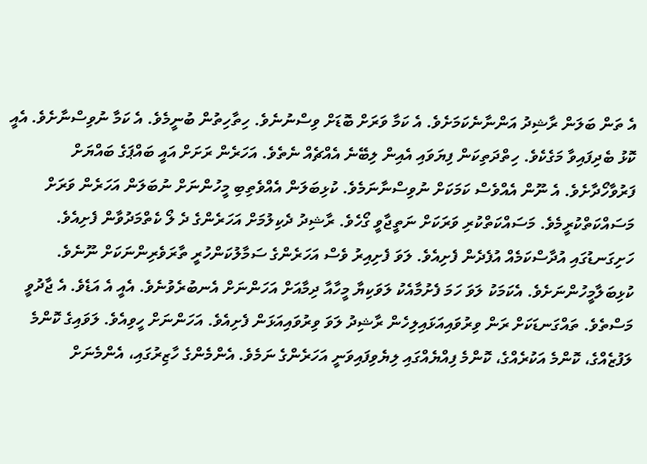އެ ތަން ބަލަން ރާޝިދު އަންނާނެކަމަށެވެ. އެ ކަމާ ވަރަށް ބޮޑަށް ވިސްނުނެވެ. ހިތާހިތުން ބުނީމެވެ. އެ ކަމާ ނުވިސްނާށެވެ. އެއީ ކޮޅު ބެދިފައިވާ މަގެކެވެ. ހިތްދަތިކަން ފިޔަވައި އެއިން ލިބޭނެ އެއްޗެއް ނެތެވެ. އަހަރެން ރަށަށް އައީ ބައްޕަގެ ބައްޔަށް ފަރުވާހޯދާށެވެ. އެ ނޫން އެއްވެސް ކަމަކަށް ނުވިސްނާނަމެވެ. ކުޅިބަލަން އެއްވެތިބި މީހުންނަށް ނުބަލަން އަހަރެން ވަރަށް މަސައްކަތްކުރީމެވެ. މަސައްކަތްކުރި ވަރަކަށް ނަތީޖާވީ ގޯހެވެ. ރާޝިދު ދެކިލުމަށް އަހަރެންގެ ދެ ލޯ ކެތްމަދުވާން ފެށިއެވެ. ހަށިގަނޑުގައި އުދާސްކަމެއް އުފެދެން ފެށިއެވެ. ލަވަ ފެށިއިރު ވެސް އަހަރެންގެ ސަމާލުކަންހުރީ ތާރަވެރިންނަކަށް ނޫނެވެ. ކުޅިބަލާމީހުންނަށެވެ. އެކަމަކު ލަވަ ހަމަ ފެށުމާއެކު ލަވަކިޔާ މީހާއާ ދިމާއަށް އަހަންނަށް އެނބުރެވުނެވެ. އެއީ އެ އަޑެވެ. އެ ޖާދުވީ މަސްތެވެ. ތައްގަނޑަކަށް ރަން ވިރުވައިއަޅައިލިހެން ރާޝިދު ލަވަ ވިރުވައިއަޅަން ފެށިއެވެ. އަހަންނަށް ހީވިއެވެ. ލަވައިގެ ކޮންމެ ލަފުޒެއްގެ، ކޮންމެ އަކުރެއްގެ، ކޮންމެ ފިއްޔެއްގައި ލިޔެވިފައިވަނީ އަހަރެންގެ ނަމެވެ. އެންމެންގެ ހާޒިރުގައި، އެންމެނަށް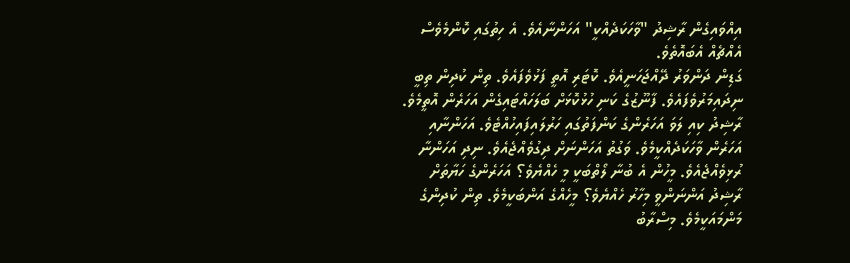އިއްވައިގެން ރާޝިދު "ވާހަކަދެއްކީ" އަހަންނާއެވެ. އެ ހިތުގައި ކޮންމެވެސް އެއްޗެއް އެބައޮތެވެ.
ގަޑިން ދަންވަރު ދޭއްޖަހަނީއެވެ. ކޮޓަރި އޮތީ ފަޅުވެފައެވެ. ތިން ކުދިން ތިބީ ނިދައިމަރުވެފައެވެ. ފާނޫޒުގެ ކަނި ހުޅުކޮޅަށް ބަލަހައްޓައިގެން އަހަރެން އޮތީމެވެ. ރާޝިދު ކިއި ލަވަ އަހަރެންގެ ކަންފަތުގައި ހަރުލައިފައިހުއްޓެވެ. އަހަންނާއި އަހަރެން ވާހަކަދެއްކީމެވެ. ވަގުތު އަހަންނަށް ދިގުވެއްޖެއެވެ. ނިދި އަހަންނާ ރުޅިވެއްޖެއެވެ. މީހުން އެ ބުނާ ލޯތްބަކީ މީ ހެއްޔެވެ؟ އަހަރެންގެ ހަޔާތަށް ރާޝިދު އަންނަންވީ މިހާރު ހެއްޔެވެ؟ މީހެއްގެ އަންބަކީމެވެ. ތިން ކުދިންގެ މަންމައަކީމެވެ. މިސްރާބު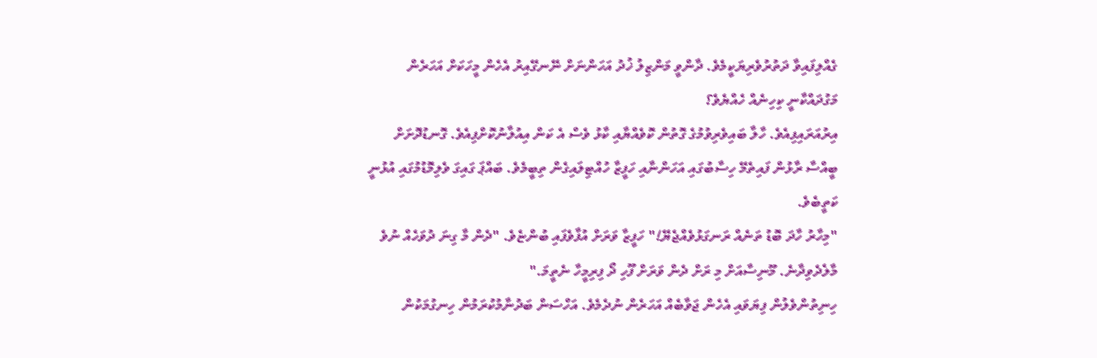ގެއްލިފައިވާ ދަތުރުވެރިޔަކީމެވެ. ދާންވީ މަންޒިލު ޚުދު އަހަންނަށް ނޭނގޭއިރު އެހެން މީހަކަށް އަހަރެން މަގުދައްކާނީ ކިހިނެއް ހެއްޔެވެ؟
އިރުއަރައިފިއެވެ. ހާލާ ބައިވެރިވުމުގެ ގޮތުން ކޮވެއްޔާއި ކާޅު ވެސް އެ ކަން އިއުލާނުކޮށްފިއެވެ. ގޮނޑުދޮށަށް ބީއްސާ ރާޅުން ފައިތެމޭ ހިސާބުގައި އަހަންނާއި ހަފީޒާ ހުއްޓިލައިގެން ތިބީމެވެ. ބައްޕަ ގައިގަ ވެލިމޮޑުމުގައި އުޅުނީ ކަތީބެވެ.
"މިހާރު ހާދަ ބޮޑު ތަނެއް ރަނގަޅުވެއްޖެޔޭ!" ހަފީޒާ ވަރަށް އުފާވެފައި ބުންޏެވެ. "ދެން މާ ގިނަ ދުވަހެއް ނުވެ މާލެދެވިދާނެ. މޫނިސާއަށް މި ރަށް ދެން ވަރަށް ފޫހި ދޯ ފިރިމީހާ ނެތީމަ."
ހިނިތުންވެލުން ފިޔަވައި އެހެން ޖަވާބެއް އަހަރެން ނުދެމެވެ. އަހްސަން ބަދުނާމުކުރަމުން ހިނގުމަކުން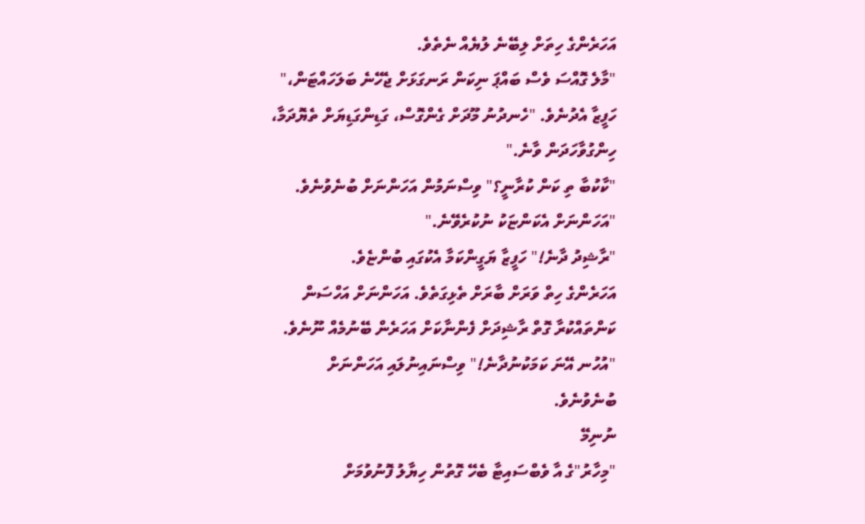އަހަރެންގެ ހިތަށް ލިބޭނެ ލުޔެއް ނެތެވެ.
"މާލެ ގޮއްސަ ވެސް ބައްޕަ ނިކަން ރަނގަޅަށް ޖެހޭނެ ބަލަހައްޓަން،" ހަފީޒާ އެދުނެވެ. "ހެނދުނު މޫދަށް ގެންގޮސް، ގަޑިންގަޑިޔަށް ތެޔޮދަމާ، ހިންގުވާހަދަން ވާނެ."
"ކާކުބާ ތި ކަން ކުރާނީ؟" ވިސްނަމުން އަހަންނަށް ބުނެވުނެވެ. "އަހަންނަށް އެކަންޏަކު ނުކުރެވޭނެ."
"ރާޝިދު ދާނެ!" ހަފީޒާ ޔަގީންކަމާ އެކުގައި ބުންޏެވެ.
އަހަރެންގެ ހިތް ވަރަށް ބާރަށް ތެޅިގަތެވެ. އަހަންނަށް އަހްސަން ކަންތައްކުރާ ގޮތް ރާޝިދަށް ފެންނާކަށް އަހަރެން ބޭނުމެއް ނޫނެވެ.
"އުހުނ އޭނަ ކަމަކުނުދާނެ!" ވިސްނައިނުލައި އަހަންނަށް ބުނެވުނެވެ.
ނުނިމޭ
"މިހާރު"ގެ އާ ވެބްސައިޓާ ބެހޭ ގޮތުން ހިޔާލު ފޮނުވުމަށް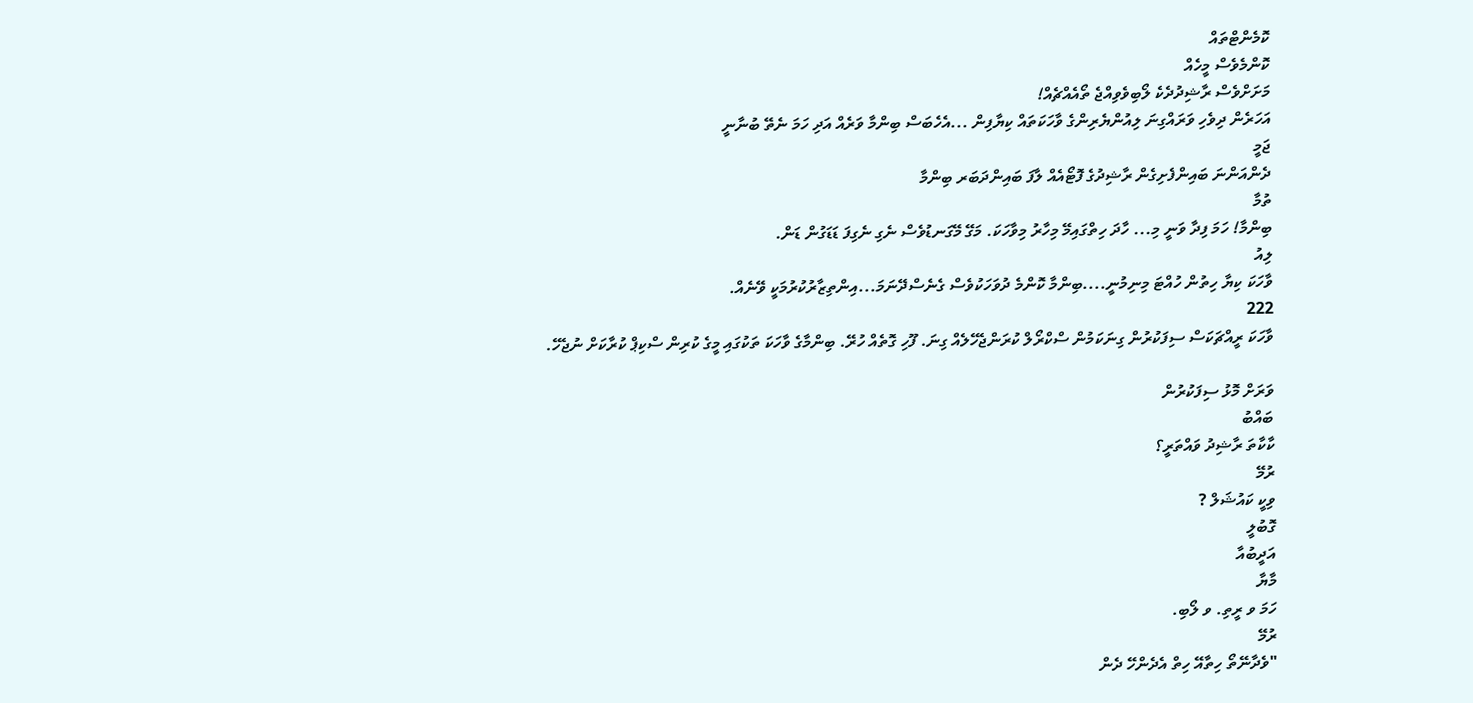ކޮމެންޓްތައް
ކޮންމެވެސް މީހެއް
މަށަށްވެސް ރާޝިދުދެކެ ލޯބިވެވިއްޖެ ތޯއެއްޗެއް!
އަހަރެން ދިވެހި ވަރައްގިނަ ލިއުންޔެރިންގެ ވާހަކަތައް ކިޔާފިން ...އެހެބަސް ބިންމާ ވަރެއް އަދި ހަމަ ނެތޭ ބުނާނީ
ޖަމީ
ދެންއަންނަ ބައިންފެށިގެން ރާޝިދުގެ ފޮޓޯއެއް ލާފަ ބައިންދަބަރ ބިންމާ
ތުމާ
ބިންމާ! ހަމަ ފިދާ ވަނީ މި... ހާދަ ހިތްގައިމޭ މިހާރު މިވާހަކަ. މަގޭ މޭގަނޑުވެސް ނެގި ނެގިފަ ޑަޑަގުން ޑަން.
ލިއު
ވާހަކަ ކިޔާ ހިތުން ހުއްޓަ މިނިމުނީ....ބިންމާ ކޮންމެ ދުވަހަކުވެސް ގެނެސްދޭނަމަ...އިންތިޒާރުކުރުމަކީ ވޭނެއް.
222
ވާހަކަ ރީއްޗަކަސް ސިފަކުރުން ގިނަކަމުން ސްކްރޯލް ކުރަންޖެހޭލެއް ގިނަ. ފޫހި ގޮތެއް ހުރޭ. ބިންމާގެ ވާހަކަ ތަކުގައި މީގެ ކުރިން ސްކިޕް ކުރާކަށް ނުޖެހޭ.

ވަރަށް މޮޅު ސިފަކުރުން
ބައްބު
ކާކާތަ ރާޝިދު ވައްތަރީ؟
ރުމޭ
ވިކީ ކައުޝަލް ?
ގޮބުލީ
އަދީބުއާ
މާޔާ
ހަމަ ވ ރީތި. ވ ލޯބި.
ރުމޭ
"ވެދާނޭތޯ ހިތާއޭ ހިތް އެދެންހޭ ދެން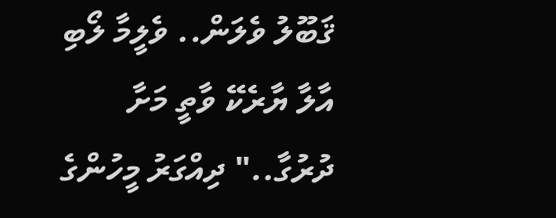ޤަބޫލު ވެލަން.. ވެލީމާ ލޯބި އާލާ ޔާރެކޭ ވާތީ މަށާ ދުރުގާ.." ދިއްގަރު މީހުންގެ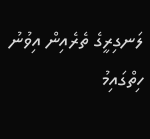ލަނގިރީގެ ތެރެއިން އިވުނު ހިތްގައިމު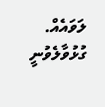ލަވައެއް. ގުޅުވާލެވުނީ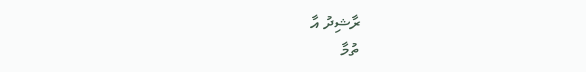ރާޝިދު އާ
ތުމާ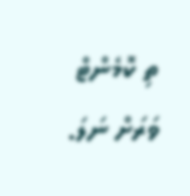ތި ކޮމެންޓް ވަރަށް ނަލަ.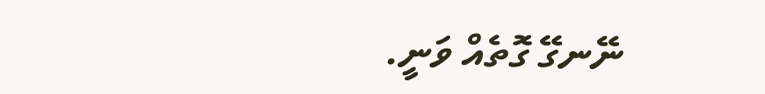ނޭނގޭ ގޮތެއް ވަނީ.